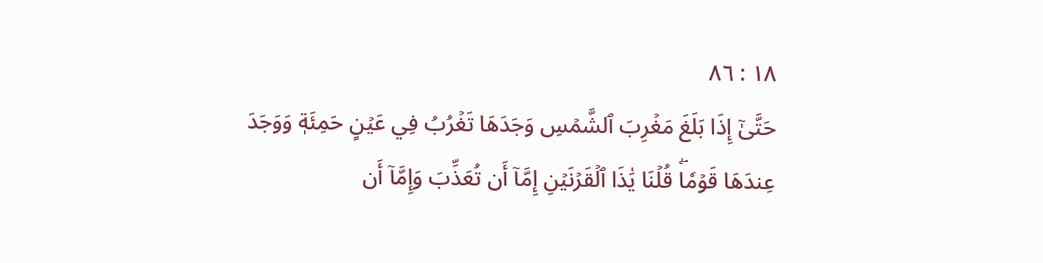١٨ : ٨٦
حَتَّىٰٓ إِذَا بَلَغَ مَغۡرِبَ ٱلشَّمۡسِ وَجَدَهَا تَغۡرُبُ فِي عَيۡنٍ حَمِئَةٖ وَوَجَدَ عِندَهَا قَوۡمٗاۖ قُلۡنَا يَٰذَا ٱلۡقَرۡنَيۡنِ إِمَّآ أَن تُعَذِّبَ وَإِمَّآ أَن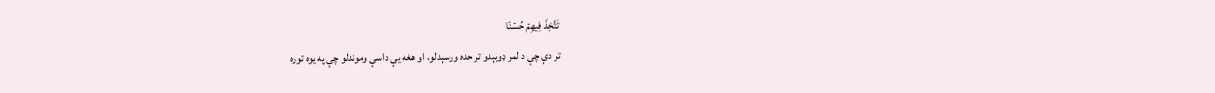تَتَّخِذَ فِيهِمۡ حُسۡنٗا
تر دې چې د لمر ډوبېدو تر حده ورسېدلو، او هغه يې داسې وموندلو چې په يوه توره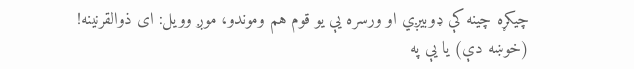چيكړه چينه كې ډوبيږي او ورسره يې يو قوم هم وموندو، موږ وويل: ای ذوالقرنينه! (خوښه دې) يا يې په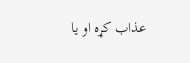عذاب كړه او يا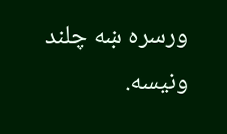ورسره ښه چلند ونيسه.